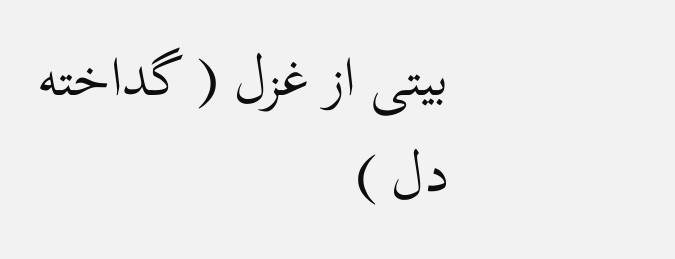بیتی از غزل ( گداخته دل )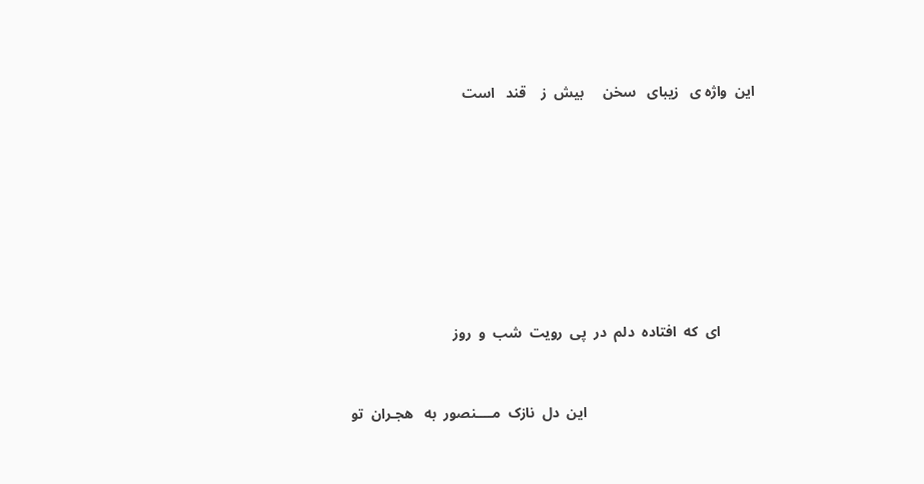این  واژه ی   زیبای   سخن     بیش  ز    قند   است











          ای  که  افتاده  دلم  در  پی  رویت  شب  و  روز



                                               این  دل  نازک  مــــنصور  به   هجـران  تو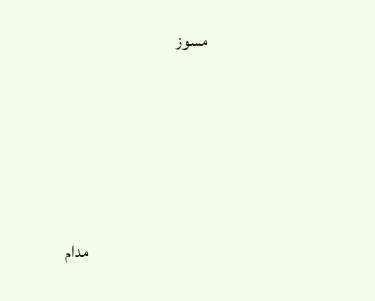مسوز







                                    مدام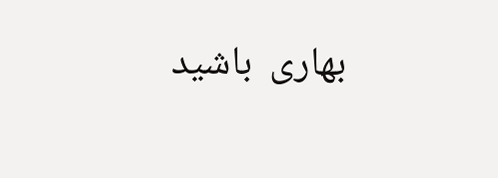بهاری  باشید